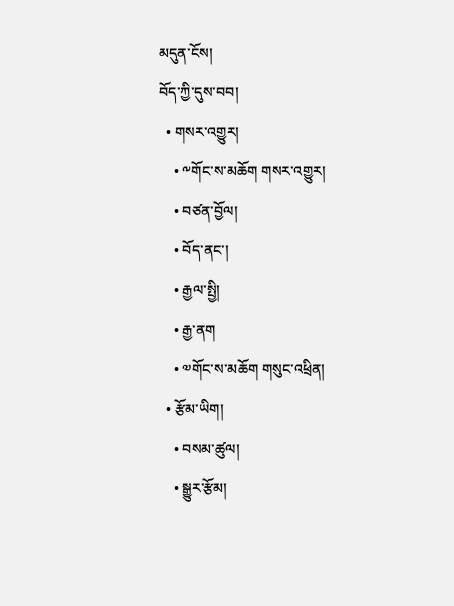མདུན་ངོས།
བོད་ཀྱི་དུས་བབ།
  • གསར་འགྱུར།
    • ༸གོང་ས་མཆོག གསར་འགྱུར།
    • བཙན་བྱོལ།
    • བོད་ནང་།
    • རྒྱལ་སྤྱི།
    • རྒྱ་ནག
    • ༧གོང་ས་མཆོག གསུང་འཕྲིན།
  • རྩོམ་ཡིག།
    • བསམ་ཚུལ།
    • སྒྱུར་རྩོམ།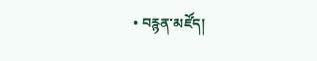• བརྙན་མཛོད།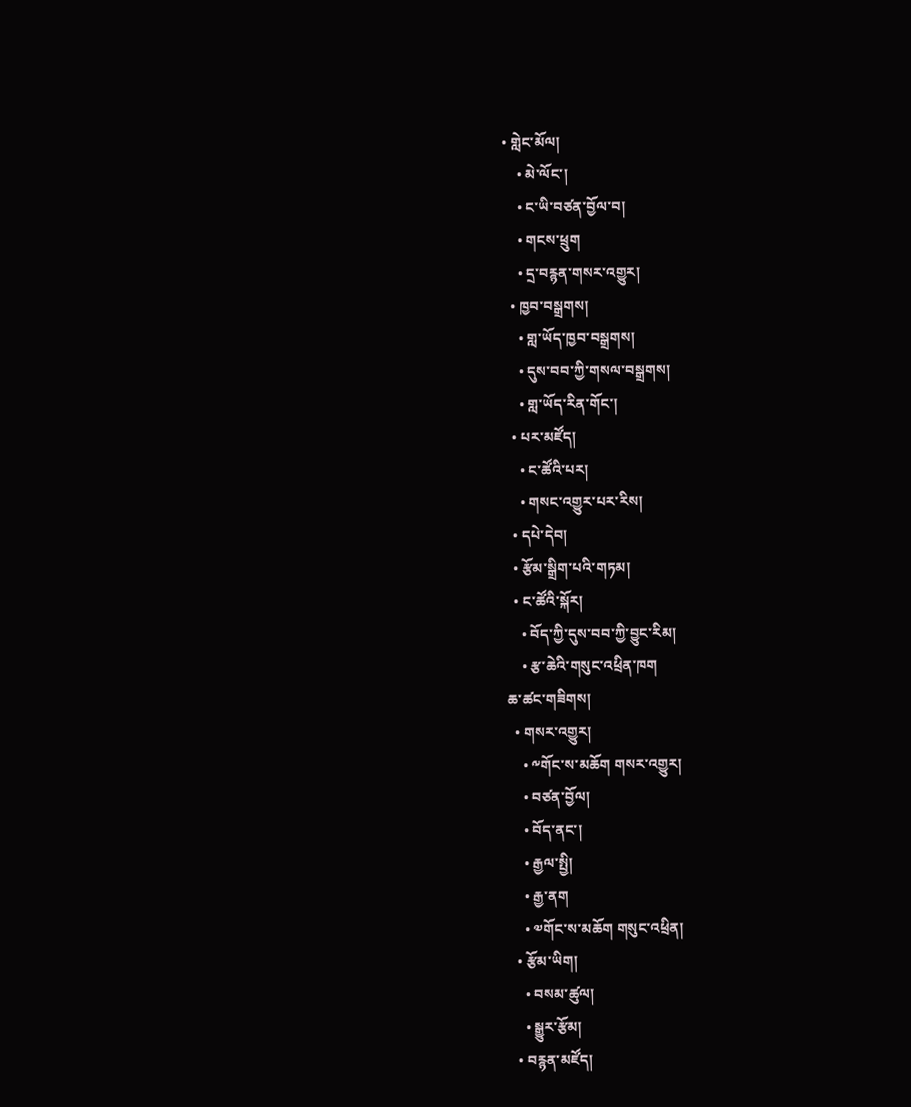• གླེང་མོལ།
    • མེ་ལོང་།
    • ང་ཡི་བཙན་བྱོལ་བ།
    • གངས་ཕྲུག
    • དྲ་བརྙན་གསར་འགྱུར།
  • ཁྱབ་བསྒྲགས།
    • གླ་ཡོད་ཁྱབ་བསྒྲགས།
    • དུས་བབ་ཀྱི་གསལ་བསྒྲགས།
    • གླ་ཡོད་རིན་གོང་།
  • པར་མཛོད།
    • ང་ཚོའི་པར།
    • གསང་འགྱུར་པར་རིས།
  • དཔེ་དེབ།
  • རྩོམ་སྒྲིག་པའི་གཏམ།
  • ང་ཚོའི་སྐོར།
    • བོད་ཀྱི་དུས་བབ་ཀྱི་བྱུང་རིམ།
    • རྩ་ཆེའི་གསུང་འཕྲིན་ཁག
ཆ་ཚང་གཟིགས།
  • གསར་འགྱུར།
    • ༸གོང་ས་མཆོག གསར་འགྱུར།
    • བཙན་བྱོལ།
    • བོད་ནང་།
    • རྒྱལ་སྤྱི།
    • རྒྱ་ནག
    • ༧གོང་ས་མཆོག གསུང་འཕྲིན།
  • རྩོམ་ཡིག།
    • བསམ་ཚུལ།
    • སྒྱུར་རྩོམ།
  • བརྙན་མཛོད།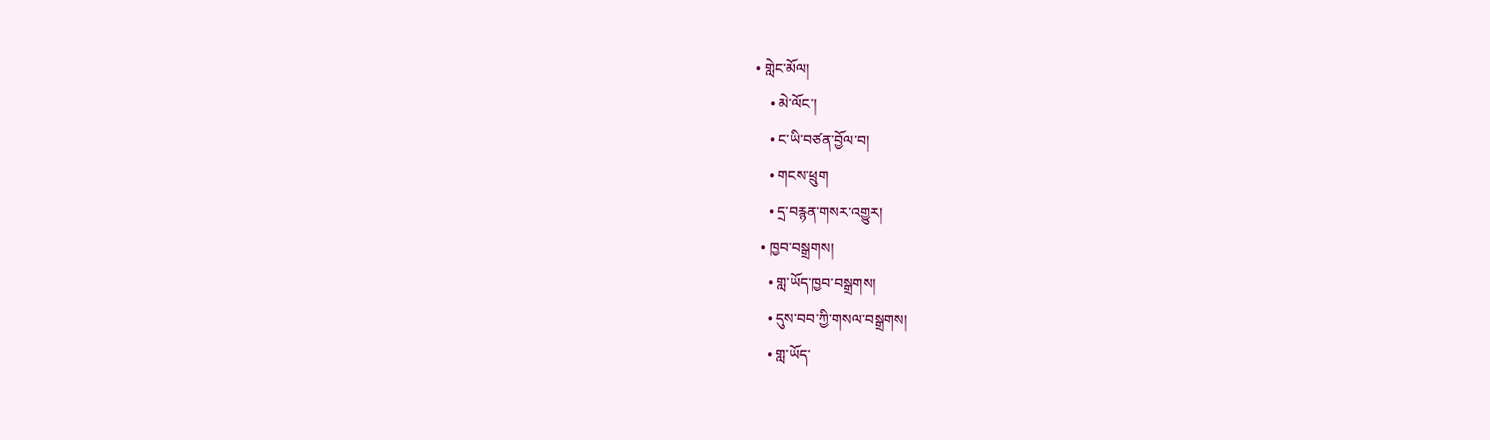• གླེང་མོལ།
    • མེ་ལོང་།
    • ང་ཡི་བཙན་བྱོལ་བ།
    • གངས་ཕྲུག
    • དྲ་བརྙན་གསར་འགྱུར།
  • ཁྱབ་བསྒྲགས།
    • གླ་ཡོད་ཁྱབ་བསྒྲགས།
    • དུས་བབ་ཀྱི་གསལ་བསྒྲགས།
    • གླ་ཡོད་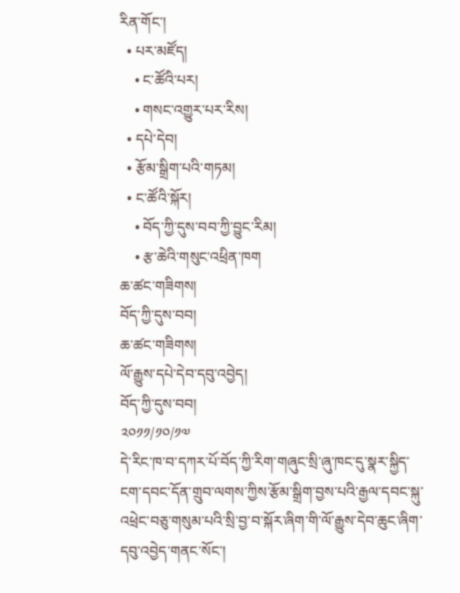རིན་གོང་།
  • པར་མཛོད།
    • ང་ཚོའི་པར།
    • གསང་འགྱུར་པར་རིས།
  • དཔེ་དེབ།
  • རྩོམ་སྒྲིག་པའི་གཏམ།
  • ང་ཚོའི་སྐོར།
    • བོད་ཀྱི་དུས་བབ་ཀྱི་བྱུང་རིམ།
    • རྩ་ཆེའི་གསུང་འཕྲིན་ཁག
ཆ་ཚང་གཟིགས།
བོད་ཀྱི་དུས་བབ།
ཆ་ཚང་གཟིགས།
ལོ་རྒྱུས་དཔེ་དེབ་དབུ་འབྱེད།
བོད་ཀྱི་དུས་བབ།
༢༠༡༡/༡༠/༡༧
དེ་རིང་ཁ་བ་དཀར་པོ་བོད་ཀྱི་རིག་གཞུང་སྲི་ཞུ་ཁང་དུ་སྣར་སྐྱིད་ངག་དབང་དོན་གྲུབ་ལགས་ཀྱིས་རྩོམ་སྒྲིག་བྱས་པའི་རྒྱལ་དབང་སྐུ་འཕྲེང་བཅུ་གསུམ་པའི་སྲི་བྱ་བ་སྐོར་ཞིག་གི་ལོ་རྒྱུས་དེབ་ཆུང་ཞིག་དབུ་འབྱེད་གནང་སོང་།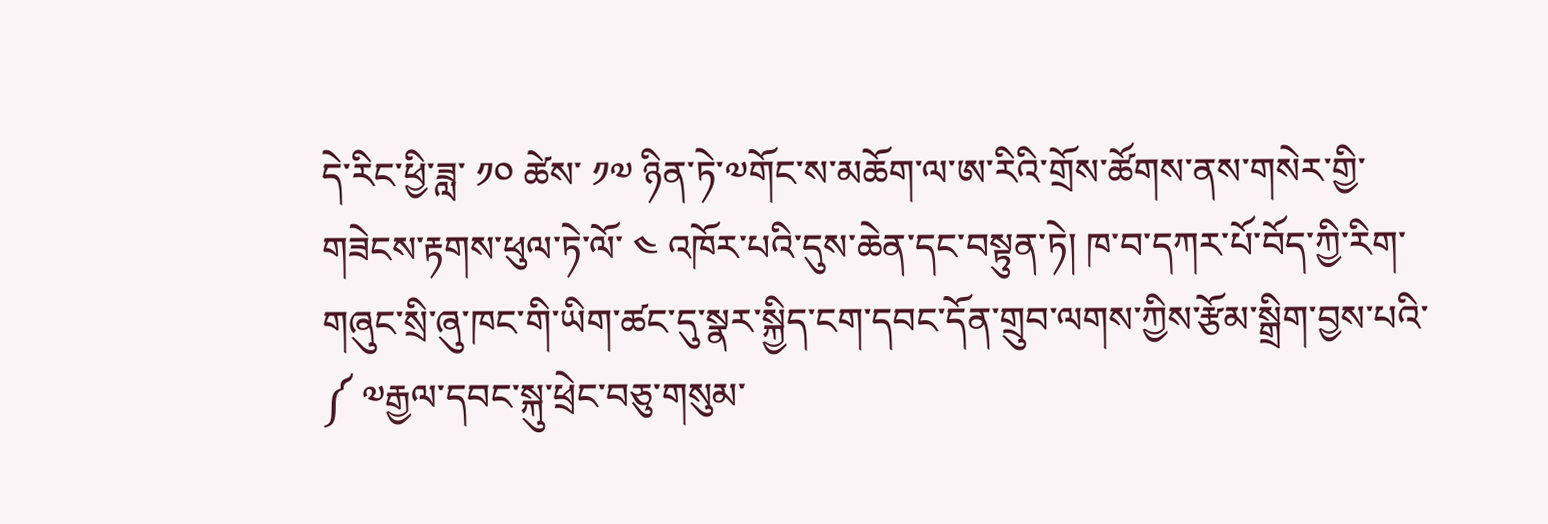དེ་རིང་ཕྱི་ཟླ་ ༡༠ ཚེས་ ༡༧ ཉིན་ཏེ་༧གོང་ས་མཆོག་ལ་ཨ་རིའི་གྲོས་ཚོགས་ནས་གསེར་གྱི་གཟེངས་རྟགས་ཕུལ་ཏེ་ལོ་ ༤ འཁོར་པའི་དུས་ཆེན་དང་བསྟུན་ཏེ། ཁ་བ་དཀར་པོ་བོད་ཀྱི་རིག་གཞུང་སྲི་ཞུ་ཁང་གི་ཡིག་ཚང་དུ་སྣར་སྐྱིད་ངག་དབང་དོན་གྲུབ་ལགས་ཀྱིས་རྩོམ་སྒྲིག་བྱས་པའི་ ༼ ༧རྒྱལ་དབང་སྐུ་ཕྲེང་བཅུ་གསུམ་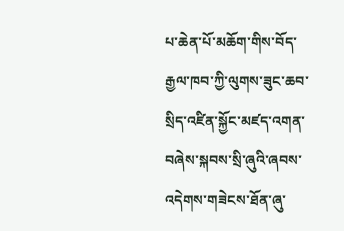པ་ཆེན་པོ་མཆོག་གིས་བོད་རྒྱལ་ཁབ་ཀྱི་ལུགས་ཟུང་ཆབ་སྲིད་འཛིན་སྐྱོང་མཛད་འགན་བཞེས་སྐབས་སྲི་ཞུའི་ཞབས་འདེགས་གཟེངས་ཐོན་ཞུ་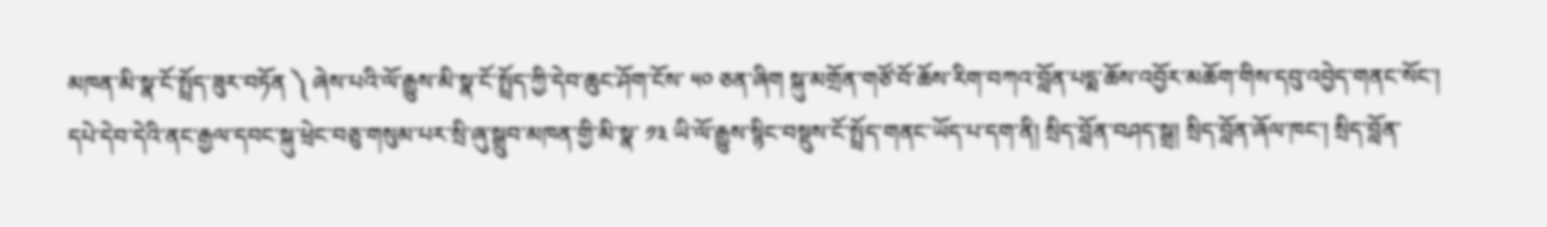མཁན་མི་སྣ་ངོ་སྤྲོད་ཟུར་བཏོན ༽ ཞེས་པའི་ལོ་རྒྱུས་མི་སྣ་ངོ་སྤྲོད་ཀྱི་དེབ་ཆུང་ཤོག་ངོས་ ༥༠ ཅན་ཞིག སྐུ་མགྲོན་གཙོ་བོ་ཆོས་རིག་བཀའ་བློན་པདྨ་ཆོས་འབྱོར་མཆོག་གིས་དབུ་འབྱེད་གནང་སོང་།
དཔེ་དེབ་དེའི་ནང་རྒྱལ་དབང་སྐུ་ཕྲེང་བཅུ་གསུམ་པར་སྲི་ཞུ་སྒྲུབ་མཁན་གྱི་མི་སྣ་ ༡༣ ཡི་ལོ་རྒྱུས་སྙིང་བསྡུས་ངོ་སྤྲོད་གནང་ཡོད་པ་དག་ནི། སྲིད་བློན་བཤད་སྒྲ། སྲིད་བློན་ཞོལ་ཁང་། སྲིད་བློན་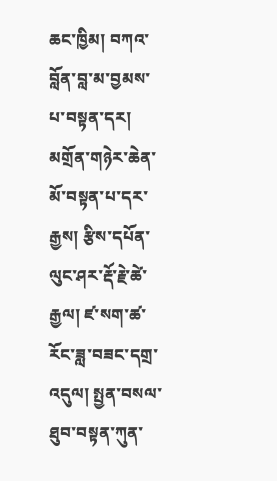ཆང་ཁྱིམ། བཀའ་བློན་བླ་མ་བྱམས་པ་བསྟན་དར། མགྲོན་གཉེར་ཆེན་མོ་བསྟན་པ་དར་རྒྱས། རྩིས་དཔོན་ལུང་ཤར་རྡོ་རྗེ་ཚེ་རྒྱལ། ཛ་སག་ཚ་རོང་ཟླ་བཟང་དགྲ་འདུལ། སྤྱན་བསལ་ཐུབ་བསྟན་ཀུན་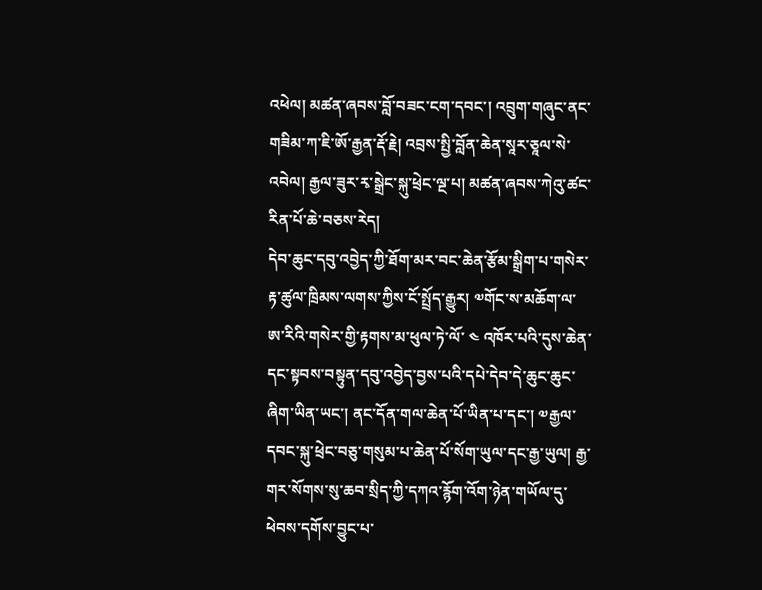འཕེལ། མཚན་ཞབས་བློ་བཟང་ངག་དབང་། འབྲུག་གཞུང་ནང་གཟིམ་ཀ་ཇི་ཨོ་རྒྱན་རྡོ་རྗེ། འབྲས་སྤྱི་བློན་ཆེན་སཱར་ཅཱལ་སེ་འབེལ། རྒྱལ་ཟུར་རྭ་སྒྲེང་སྐུ་ཕྲེང་ལྔ་པ། མཚན་ཞབས་ཀེའུ་ཚང་རིན་པོ་ཆེ་བཅས་རེད།
དེབ་ཆུང་དབུ་འབྱེད་ཀྱི་ཐོག་མར་བང་ཆེན་རྩོམ་སྒྲིག་པ་གསེར་རྟ་ཚུལ་ཁྲིམས་ལགས་ཀྱིས་ངོ་སྤྲོད་རྒྱུར། ༧གོང་ས་མཆོག་ལ་ཨ་རིའི་གསེར་གྱི་རྟགས་མ་ཕུལ་ཏེ་ལོ་ ༤ འཁོར་པའི་དུས་ཆེན་དང་སྟབས་བསྟུན་དབུ་འབྱེད་བྱས་པའི་དཔེ་དེབ་དེ་ཆུང་ཆུང་ཞིག་ཡིན་ཡང་། ནང་དོན་གལ་ཆེན་པོ་ཡིན་པ་དང་། ༧རྒྱལ་དབང་སྐུ་ཕྲེང་བཅུ་གསུམ་པ་ཆེན་པོ་སོག་ཡུལ་དང་རྒྱ་ཡུལ། རྒྱ་གར་སོགས་སུ་ཆབ་སྲིད་ཀྱི་དཀའ་རྙོག་འོག་ཉེན་གཡོལ་དུ་ཕེབས་དགོས་བྱུང་པ་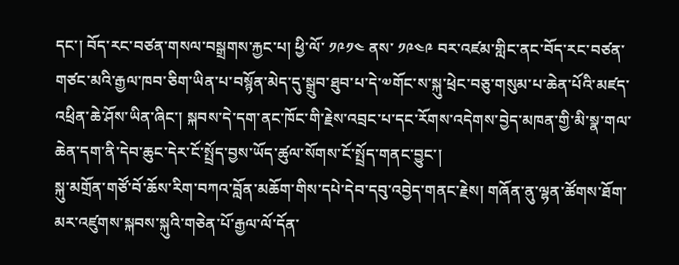དང་། བོད་རང་བཙན་གསལ་བསྒྲགས་རྐྱང་པ། ཕྱི་ལོ་ ༡༩༡༤ ནས་ ༡༩༤༩ བར་འཛམ་གླིང་ནང་བོད་རང་བཙན་གཙང་མའི་རྒྱལ་ཁབ་ཅིག་ཡིན་པ་བསྙོན་མེད་དུ་སྒྲུབ་ཐུབ་པ་དེ་༧གོང་ས་སྐུ་ཕྲེང་བཅུ་གསུམ་པ་ཆེན་པོའི་མཛད་འཕྲིན་ཆེ་ཤོས་ཡིན་ཞིང་། སྐབས་དེ་དག་ནང་ཁོང་གི་རྗེས་འབྲང་པ་དང་རོགས་འདེགས་བྱེད་མཁན་གྱི་མི་སྣ་གལ་ཆེན་དག་ནི་དེབ་ཆུང་དེར་ངོ་སྤྲོད་བྱས་ཡོད་ཚུལ་སོགས་ངོ་སྤྲོད་གནང་བྱུང་།
སྐུ་མགྲོན་གཙོ་བོ་ཆོས་རིག་བཀའ་བློན་མཆོག་གིས་དཔེ་དེབ་དབུ་འབྱེད་གནང་རྗེས། གཞོན་ནུ་ལྷན་ཚོགས་ཐོག་མར་འཛུགས་སྐབས་སྐུའི་གཅེན་པོ་རྒྱལ་ལོ་དོན་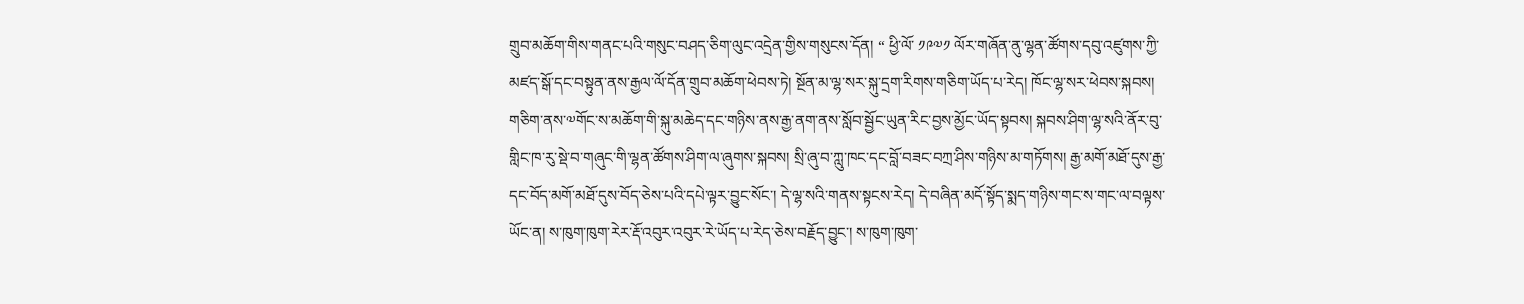གྲུབ་མཆོག་གིས་གནང་པའི་གསུང་བཤད་ཅིག་ལུང་འདྲེན་གྱིས་གསུངས་དོན། “ ཕྱི་ལོ་ ༡༩༧༡ ལོར་གཞོན་ནུ་ལྷན་ཚོགས་དབུ་འཛུགས་ཀྱི་མཛད་སྒོ་དང་བསྟུན་ནས་རྒྱལ་ལོ་དོན་གྲུབ་མཆོག་ཕེབས་ཏེ། སྔོན་མ་ལྷ་སར་སྐུ་དྲག་རིགས་གཅིག་ཡོད་པ་རེད། ཁོང་ལྷ་སར་ཕེབས་སྐབས། གཅིག་ནས་༧གོང་ས་མཆོག་གི་སྐུ་མཆེད་དང་གཉིས་ནས་རྒྱ་ནག་ནས་སློབ་སྦྱོང་ཡུན་རིང་བྱས་མྱོང་ཡོད་སྟབས། སྐབས་ཤིག་ལྷ་སའི་ནོར་བུ་གླིང་ཁ་རུ་སྡེ་བ་གཞུང་གི་ལྷན་ཚོགས་ཤིག་ལ་ཞུགས་སྐབས། སྲི་ཞུ་བ་ཀླུ་ཁང་དང་བློ་བཟང་བཀྲ་ཤིས་གཉིས་མ་གཏོགས། རྒྱ་མགོ་མཐོ་དུས་རྒྱ་དང་བོད་མགོ་མཐོ་དུས་བོད་ཅེས་པའི་དཔེ་ལྟར་བྱུང་སོང་། དེ་ལྷ་སའི་གནས་སྟངས་རེད། དེ་བཞིན་མདོ་སྟོད་སྨད་གཉིས་གང་ས་གང་ལ་བལྟས་ཡོང་ན། ས་ཁུག་ཁུག་རེར་རྡོ་འབུར་འབུར་རེ་ཡོད་པ་རེད་ཅེས་བརྗོད་བྱུང་། ས་ཁུག་ཁུག་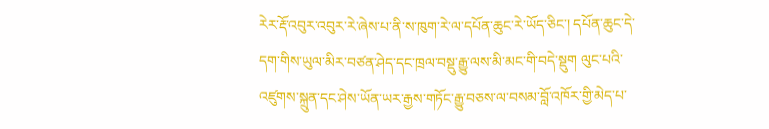རེར་རྡོ་འབུར་འབུར་རེ་ཞེས་པ་ནི་ས་ཁུག་རེ་ལ་དཔོན་ཆུང་རེ་ཡོད་ཅིང་། དཔོན་ཆུང་དེ་དག་གིས་ཡུལ་མིར་བཙན་ཤེད་དང་ཁྲལ་བསྡུ་རྒྱུ་ལས་མི་མང་གི་བདེ་སྡུག ལུང་པའི་འཛུགས་སྐྲུན་དང་ཤེས་ཡོན་ཡར་རྒྱས་གཏོང་རྒྱུ་བཅས་ལ་བསམ་བློ་འཁོར་གྱི་མེད་པ་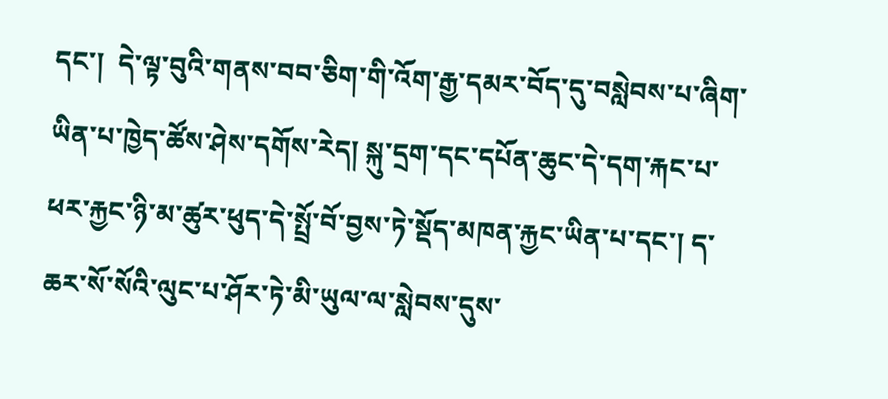དང་།  དེ་ལྟ་བུའི་གནས་བབ་ཅིག་གི་འོག་རྒྱ་དམར་བོད་དུ་བསླེབས་པ་ཞིག་ཡིན་པ་ཁྱེད་ཚོས་ཤེས་དགོས་རེད། སྐུ་དྲག་དང་དཔོན་ཆུང་དེ་དག་རྐང་པ་ཕར་རྐྱང་ཉི་མ་ཚུར་ཕུད་དེ་སྤྲོ་བོ་བྱས་ཏེ་སྡོད་མཁན་རྐྱང་ཡིན་པ་དང་། ད་ཆར་སོ་སོའི་ལུང་པ་ཤོར་ཏེ་མི་ཡུལ་ལ་སླེབས་དུས་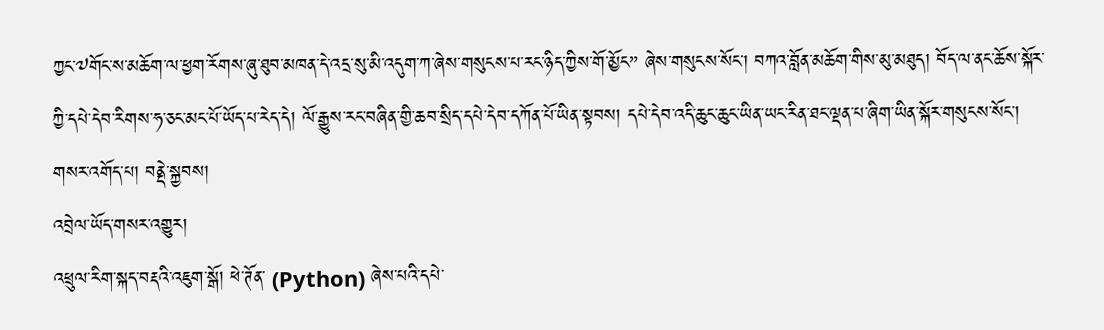ཀྱང་༧གོང་ས་མཆོག་ལ་ཕྱག་རོགས་ཞུ་ཐུབ་མཁན་དེ་འདྲ་སུ་མི་འདུག་ཀ་ཞེས་གསུངས་པ་རང་ཉིད་ཀྱིས་གོ་མྱོང” ཞེས་གསུངས་སོང་། བཀའ་བློན་མཆོག་གིས་མུ་མཐུད། བོད་ལ་ནང་ཆོས་སྐོར་ཀྱི་དཔེ་དེབ་རིགས་ཧ་ཅང་མང་པོ་ཡོད་པ་རེད་དེ། ལོ་རྒྱུས་རང་བཞིན་གྱི་ཆབ་སྲིད་དཔེ་དེབ་དཀོན་པོ་ཡིན་སྟབས། དཔེ་དེབ་འདི་ཆུང་ཆུང་ཡིན་ཡང་རིན་ཐང་ལྡན་པ་ཞིག་ཡིན་སྐོར་གསུངས་སོང་།
གསར་འགོད་པ། བནྡེ་སྐྱབས།
འབྲེལ་ཡོད་གསར་འགྱུར།
འཕྲུལ་རིག་སྐད་བརྡའི་འཇུག་སྒོ། ཕེ་ཊོན་ (Python) ཞེས་པའི་དཔེ་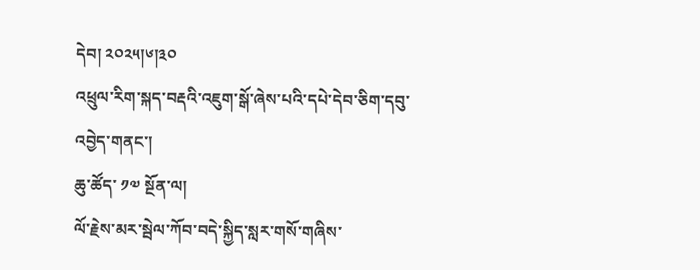དེབ། ༢༠༢༥།༦།༣༠
འཕྲུལ་རིག་སྐད་བརྡའི་འཇུག་སྒོ་ཞེས་པའི་དཔེ་དེབ་ཅིག་དབུ་འབྱེད་གནང་།
ཆུ་ཚོད་ ༡༧ སྔོན་ལ།
ལོ་རྗེས་མར་སྦེལ་ཀོབ་བདེ་སྐྱིད་སླར་གསོ་གཞིས་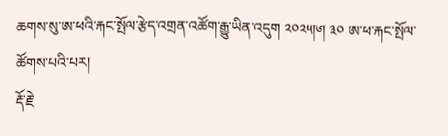ཆགས་སུ་ཨ་ཕའི་རྐང་སྤོལ་རྩེད་འགྲན་འཚོག་རྒྱུ་ཡིན་འདུག ༢༠༢༥།༦། ༣༠ ཨ་ཕ་རྐང་སྤོལ་ཚོགས་པའི་པར།
རྡོ་རྗེ་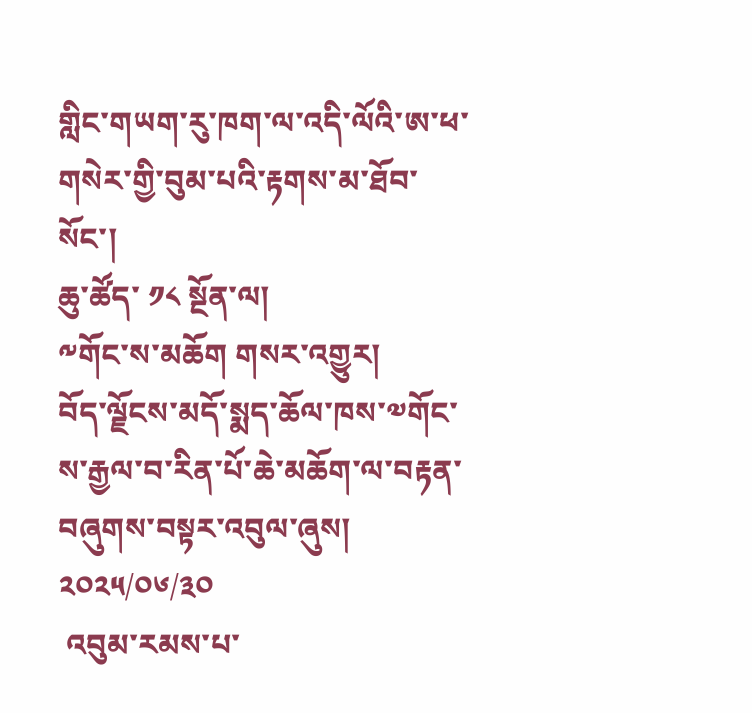གླིང་གཡག་རུ་ཁག་ལ་འདི་ལོའི་ཨ་ཕ་གསེར་གྱི་བུམ་པའི་རྟགས་མ་ཐོབ་སོང་།
ཆུ་ཚོད་ ༡༨ སྔོན་ལ།
༸གོང་ས་མཆོག གསར་འགྱུར།
བོད་ལྗོངས་མདོ་སྨད་ཆོལ་ཁས་༧གོང་ས་རྒྱལ་བ་རིན་པོ་ཆེ་མཆོག་ལ་བརྟན་བཞུགས་བསྟར་འབུལ་ཞུས།
༢༠༢༥/༠༦/༣༠
 འབུམ་རམས་པ་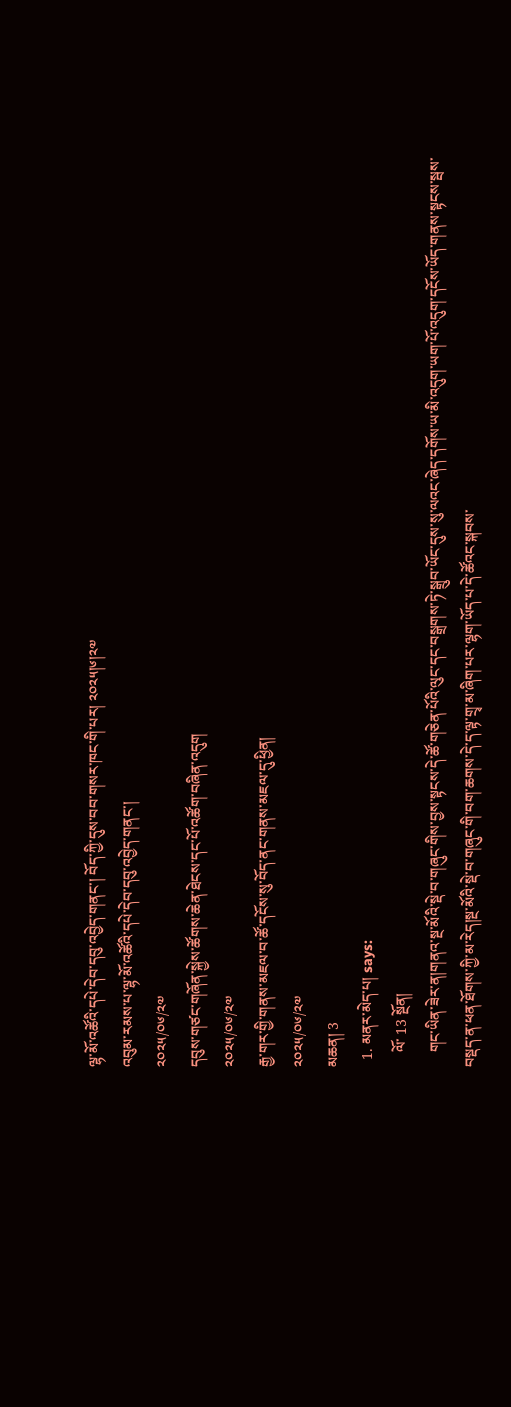ལྷ་མོ་འཚོའི་དཔེ་དེབ་དབུ་འབྱེད་གནང་། བོད་ཀྱི་དུས་བབ་གསར་ཁང་གི་པར། ༢༠༢༥།༦།༢༧
འབུམ་རམས་པ་ལྷ་མོ་འཚོའི་དཔེ་དེབ་དབུ་འབྱེད་གནང་།
༢༠༢༥/༠༦/༢༧
དབུས་གཙང་གཞོན་སྐྱེས་ཚོགས་ཆེན་ཐེངས་དང་པོ་འཚོག་བཞིན་འདུག
༢༠༢༥/༠༦/༢༧
རྒྱ་གར་གྱི་གནས་མཇལ་བ་ཚོ་དངོས་སུ་བོད་ནང་གནས་མཇལ་དུ་ཕྱིན།
༢༠༢༥/༠༦/༢༧
མཆན། 3
  1. མནར་མེད་པ། says:
    ལོ་ 13 སྔོན།
    གང་ཡིན་ཟེར་ན།གནའ་སྔ་མོའི་སྡེ་བ་གཞུང་གིས་བྱས་སྟངས་དེ་ཚོ་གཅེན་པོའི་ལུང་དང་བསྒྲགས་ཏེ་སྒྲུབ་ཡོང་དུས་སུ་ལའང་ཞེད་དགོས་ཡ་མི་འདུག་ཡག་པོ་འདུག་དངོས་ཡོད་གནས་སྟངས་སྦས་བསྡད་ན་ཕན་ཐོགས་ཀྱི་མ་རེད།སྔ་མོའི་སྡེ་བ་གཞུང་གི་བག་ཆགས་དེ་ད་ལྟ་གྲྭ་མ་ཞིག་པར་ལྷག་ཡོད་པ་དེ་ཚོའང་སྐབས་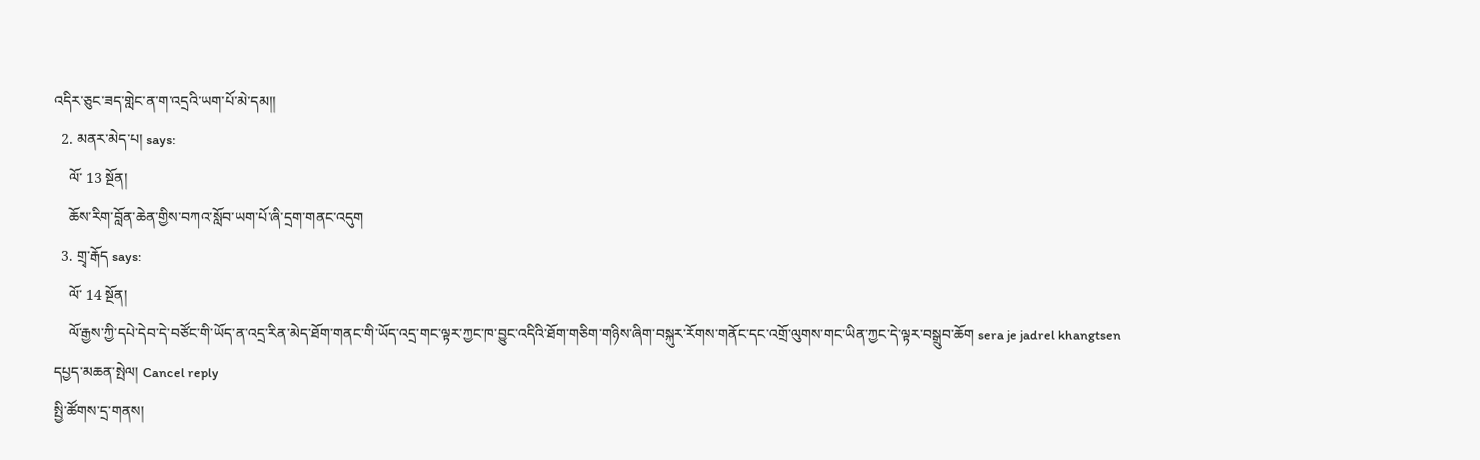འདིར་ཅུང་ཟད་གླེང་ན་ག་འདྲའི་ཡག་པོ་མེ་དམ།།
  2. མནར་མེད་པ། says:
    ལོ་ 13 སྔོན།
    ཆོས་རིག་བློན་ཆེན་གྱིས་བཀའ་སློབ་ཡག་པོ་ཞི་དྲག་གནང་འདུག
  3. གྲྭ་རྒོད says:
    ལོ་ 14 སྔོན།
    ལོ་རྒྱས་ཀྱི་དཔེ་དེབ་དེ་བཙོང་གི་ཡོད་ན་འདྲ་རིན་མེད་ཐོག་གནང་གི་ཡོད་འདྲ་གང་ལྟར་ཀྱང་ཁ་བྱུང་འདིའི་ཐོག་གཅིག་གཉིས་ཞིག་བསྐུར་རོགས་གནོང་དང་འགྲོ་ལུགས་གང་ཡིན་ཀྱང་དེ་ལྟར་བསྒྲུབ་ཆོག sera je jadrel khangtsen
དཔྱད་མཆན་སྤེལ། Cancel reply
སྤྱི་ཚོགས་དྲ་གནས།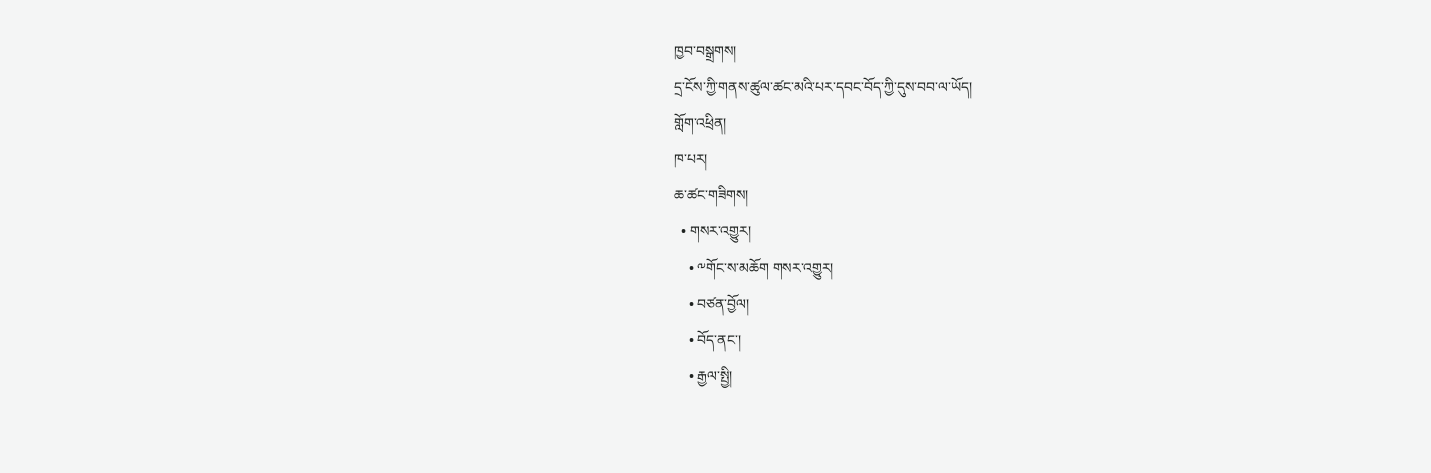ཁྱབ་བསྒྲགས།
དྲ་ངོས་ཀྱི་གནས་ཚུལ་ཚང་མའི་པར་དབང་བོད་ཀྱི་དུས་བབ་ལ་ཡོད།
གློག་འཕྲིན།
ཁ་པར།
ཆ་ཚང་གཟིགས།
  • གསར་འགྱུར།
    • ༸གོང་ས་མཆོག གསར་འགྱུར།
    • བཙན་བྱོལ།
    • བོད་ནང་།
    • རྒྱལ་སྤྱི།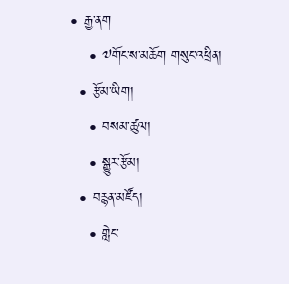• རྒྱ་ནག
    • ༧གོང་ས་མཆོག གསུང་འཕྲིན།
  • རྩོམ་ཡིག།
    • བསམ་ཚུལ།
    • སྒྱུར་རྩོམ།
  • བརྙན་མཛོད།
    • གླེང་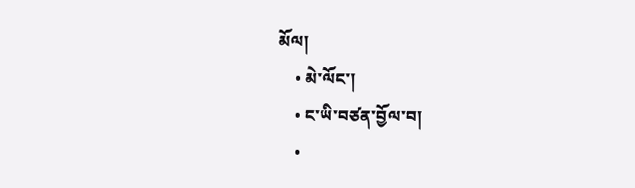མོལ།
    • མེ་ལོང་།
    • ང་ཡི་བཙན་བྱོལ་བ།
    •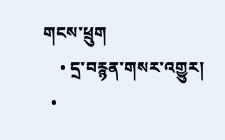གངས་ཕྲུག
    • དྲ་བརྙན་གསར་འགྱུར།
  •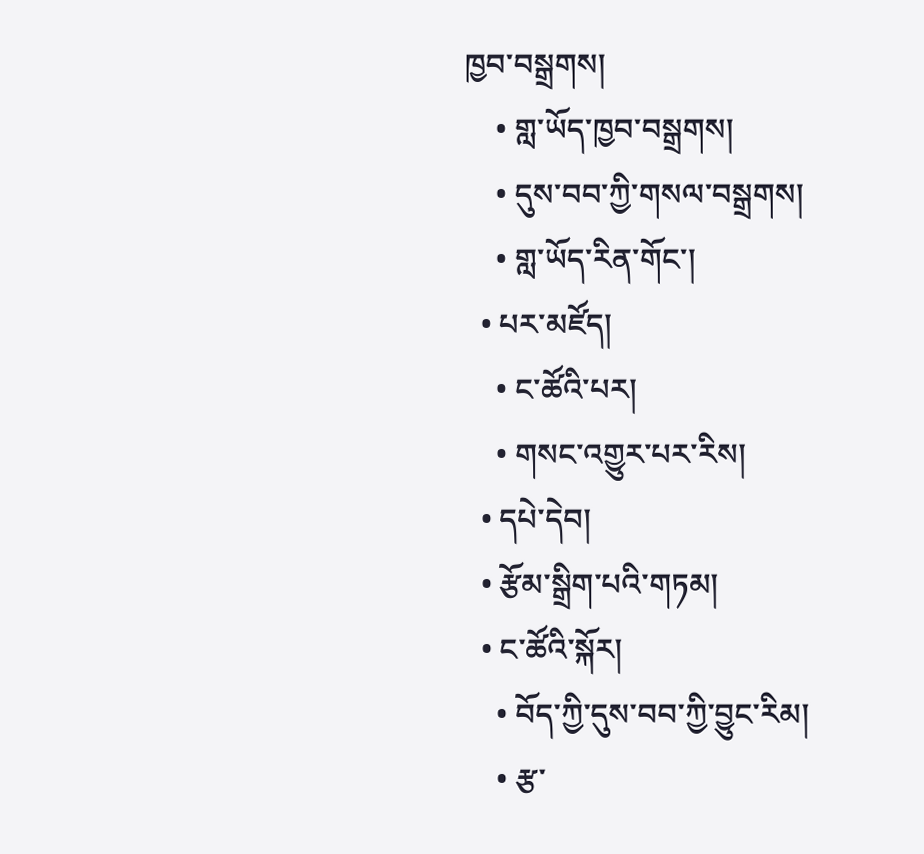ཁྱབ་བསྒྲགས།
    • གླ་ཡོད་ཁྱབ་བསྒྲགས།
    • དུས་བབ་ཀྱི་གསལ་བསྒྲགས།
    • གླ་ཡོད་རིན་གོང་།
  • པར་མཛོད།
    • ང་ཚོའི་པར།
    • གསང་འགྱུར་པར་རིས།
  • དཔེ་དེབ།
  • རྩོམ་སྒྲིག་པའི་གཏམ།
  • ང་ཚོའི་སྐོར།
    • བོད་ཀྱི་དུས་བབ་ཀྱི་བྱུང་རིམ།
    • རྩ་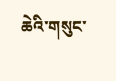ཆེའི་གསུང་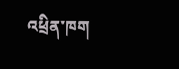འཕྲིན་ཁག